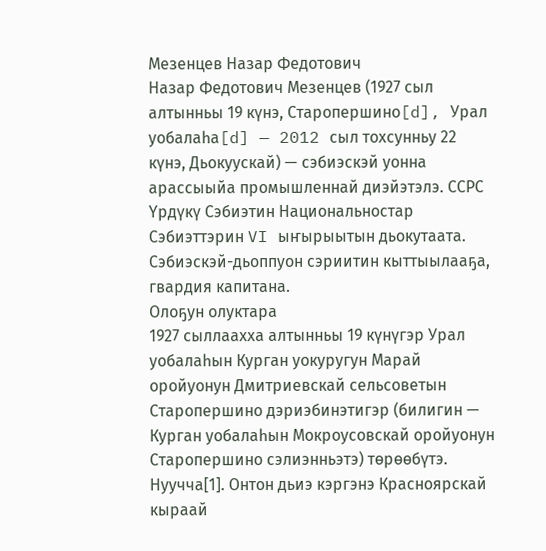Мезенцев Назар Федотович
Назар Федотович Мезенцев (1927 сыл алтынньы 19 күнэ, Старопершино[d], Урал уобалаһа[d] — 2012 сыл тохсунньу 22 күнэ, Дьокуускай) — сэбиэскэй уонна арассыыйа промышленнай диэйэтэлэ. ССРС Үрдүкү Сэбиэтин Национальностар Сэбиэттэрин VI ыҥырыытын дьокутаата. Сэбиэскэй-дьоппуон сэриитин кыттыылааҕа, гвардия капитана.
Олоҕун олуктара
1927 сыллаахха алтынньы 19 күнүгэр Урал уобалаһын Курган уокуругун Марай оройуонун Дмитриевскай сельсоветын Старопершино дэриэбинэтигэр (билигин — Курган уобалаһын Мокроусовскай оройуонун Старопершино сэлиэнньэтэ) төрөөбүтэ. Нуучча[1]. Онтон дьиэ кэргэнэ Красноярскай кыраай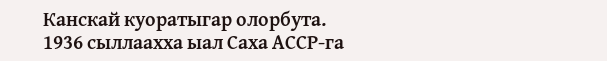Канскай куоратыгар олорбута.
1936 сыллаахха ыал Саха АССР-га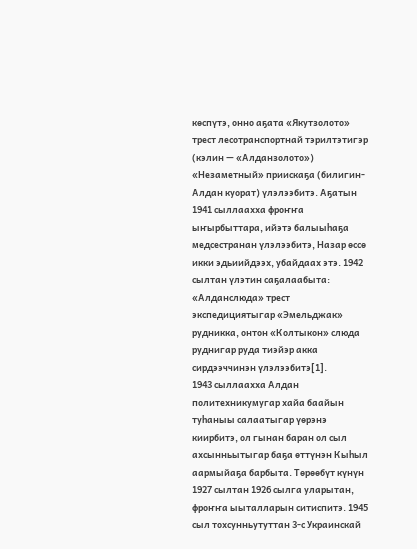көспүтэ, онно аҕата «Якутзолото» трест лесотранспортнай тэрилтэтигэр (кэлин — «Алданзолото») «Незаметный» приискаҕа (билигин-Алдан куорат) үлэлээбитэ. Аҕатын 1941 сыллаахха фроҥҥа ыҥырбыттара, ийэтэ балыыһаҕа медсестранан үлэлээбитэ, Назар өссө икки эдьиийдээх, убайдаах этэ. 1942 сылтан үлэтин саҕалаабыта: «Алданслюда» трест экспедициятыгар «Эмельджак» рудникка, онтон «Колтыкон» слюда руднигар руда тиэйэр акка сирдээччинэн үлэлээбитэ[1].
1943 сыллаахха Алдан политехникумугар хайа баайын туһаныы салаатыгар үөрэнэ киирбитэ, ол гынан баран ол сыл ахсынньытыгар баҕа өттүнэн Кыһыл аармыйаҕа барбыта. Төрөөбүт күнүн 1927 сылтан 1926 сылга уларытан, фроҥҥа ыыталларын ситиспитэ. 1945 сыл тохсунньутуттан 3-с Украинскай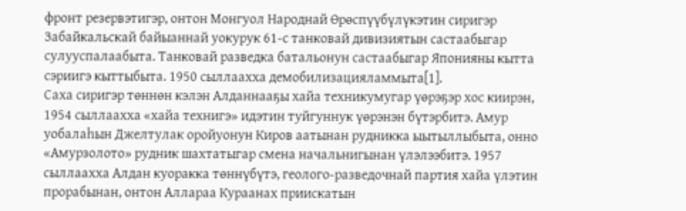фронт резервэтигэр, онтон Монгуол Народнай Өрөспүүбүлүкэтин сиригэр Забайкальскай байыаннай уокурук 61-с танковай дивизиятын састаабыгар сулууспалаабыта. Танковай разведка батальонун састаабыгар Японияны кытта сэриигэ кыттыбыта. 1950 сыллаахха демобилизацияламмыта[1].
Саха сиригэр төннөн кэлэн Алданнааҕы хайа техникумугар үөрэҕэр хос киирэн, 1954 сыллаахха «хайа технигэ» идэтин туйгуннук үөрэнэн бүтэрбитэ. Амур уобалаһын Джелтулак оройуонун Киров аатынан рудникка ыытыллыбыта, онно «Амурзолото» рудник шахтатыгар смена начальнигынан үлэлээбитэ. 1957 сыллаахха Алдан куоракка төннүбүтэ, геолого-разведочнай партия хайа үлэтин прорабынан, онтон Аллараа Кураанах приискатын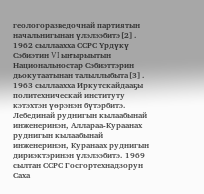геологоразведочнай партиятын начальнигынан үлэлээбитэ[2].
1962 сыллаахха ССРС Үрдүкү Сэбиэтин VI ыҥырыытын Национальностар Сэбиэттэрин дьокутаатынан талыллыбыта[3].
1963 сыллаахха Иркутскайдааҕы политехническай институту кэтэхтэн үөрэнэн бүтэрбитэ. Лебединай руднигын кылаабынай инженеринэн, Аллараа-Кураанах руднигын кылаабынай инженеринэн, Куранаах руднигын дириэктэринэн үлэлээбитэ. 1969 сылтан ССРС Госгортехнадзорун Саха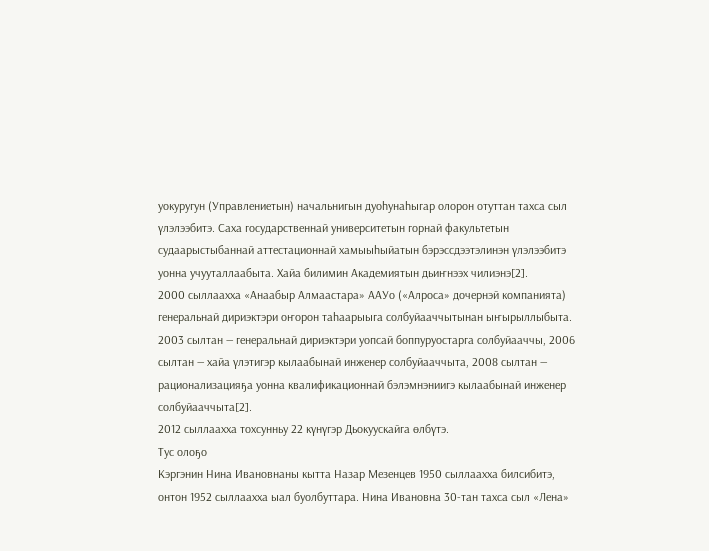уокуругун (Управлениетын) начальнигын дуоһунаһыгар олорон отуттан тахса сыл үлэлээбитэ. Саха государственнай университетын горнай факультетын судаарыстыбаннай аттестационнай хамыыһыйатын бэрэссдээтэлинэн үлэлээбитэ уонна учууталлаабыта. Хайа билимин Академиятын дьиҥнээх чилиэнэ[2].
2000 сыллаахха «Анаабыр Алмаастара» ААУо («Алроса» дочернэй компанията) генеральнай дириэктэри оҥорон таһаарыыга солбуйааччытынан ыҥырыллыбыта. 2003 сылтан — генеральнай дириэктэри уопсай боппуруостарга солбуйааччы, 2006 сылтан — хайа үлэтигэр кылаабынай инженер солбуйааччыта, 2008 сылтан — рационализацияҕа уонна квалификационнай бэлэмнэниигэ кылаабынай инженер солбуйааччыта[2].
2012 сыллаахха тохсунньу 22 күнүгэр Дьокуускайга өлбүтэ.
Тус олоҕо
Кэргэнин Нина Ивановнаны кытта Назар Мезенцев 1950 сыллаахха билсибитэ, онтон 1952 сыллаахха ыал буолбуттара. Нина Ивановна 30-тан тахса сыл «Лена»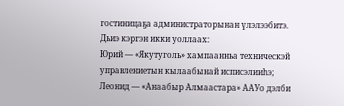гостиницаҕа администраторынан үлэлээбитэ. Дьиэ кэргэн икки уоллаах:
Юрий — «Якутуголь» хампаанньа техническэй управлениетын кылаабынай исписэлииһэ;
Леонид — «Анаабыр Алмаастара» ААУо дэлби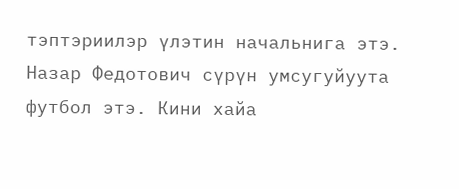тэптэриилэр үлэтин начальнига этэ.
Назар Федотович сүрүн умсугуйуута футбол этэ. Кини хайа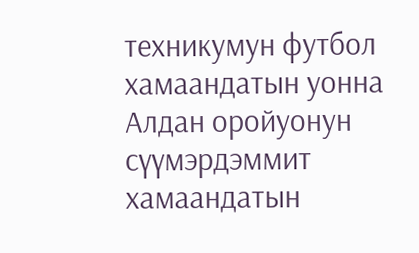техникумун футбол хамаандатын уонна Алдан оройуонун сүүмэрдэммит хамаандатын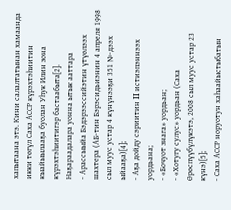хапытаана этэ. Кини салалтатынан хамаанда икки төгүл Саха АССР күрэхтэһиитин кыайыылааҕа буолан Уһук Илин зона күрэхтэһиитигэр бастаабыта[2].
Наҕараадалара уонна ытык ааттара
- Арассыыйа Бэдэрээссийэтин үтүөлээх шахтера (АБ-тин Бэрэсидьиэнин 4 апреля 1998 сыл муус устар 4 күнүнээҕи 351 №-дээх ыйааҕа)[4];
- Аҕа дойду сэриитин II истиэпэннээх уордьана;
- «Бочуот знага» уордьан;
- «Хотугу сулус» уордьан (Саха Өрөспүүбүлүкэтэ, 2008 сыл муус устар 23 күнэ)[5];
- Саха АССР норуотун хаһаайыстыбатын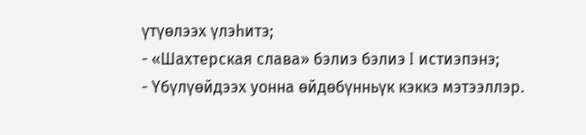үтүөлээх үлэһитэ;
- «Шахтерская слава» бэлиэ бэлиэ I истиэпэнэ;
- Үбүлүөйдээх уонна өйдөбүнньүк кэккэ мэтээллэр.